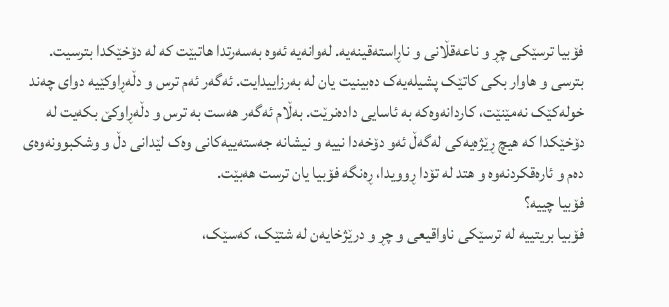فۆبیا ترسێکی چڕ و ناعەقڵانی و ناڕاستەقینەیە. لەوانەیە ئەوە بەسەرتدا هاتبێت کە لە دۆخێکدا بترسیت. بترسی و هاوار بکی کاتێک پشیلەیەک دەبینیت یان لە بەرزاییدایت. ئەگەر ئەم ترس و دڵەڕاوکێیە دوای چەند خولەکێک نەمێنێت، کاردانەوەکە بە ئاسایی دادەنرێت. بەڵام ئەگەر هەست بە ترس و دڵەڕاوکێ بکەیت لە دۆخێکدا کە هیچ ڕێژەیەکی لەگەڵ ئەو دۆخەدا نییە و نیشانە جەستەییەکانی وەک لێدانی دڵ و وشکبوونەوەی دەم و ئارەقکردنەوە و هتد لە تۆدا ڕوویدا، ڕەنگە فۆبیا یان ترست هەبێت.
فۆبیا چییە؟
فۆبیا بریتییە لە ترسێکی ناواقیعی و چڕ و درێژخایەن لە شتێک، کەسێک،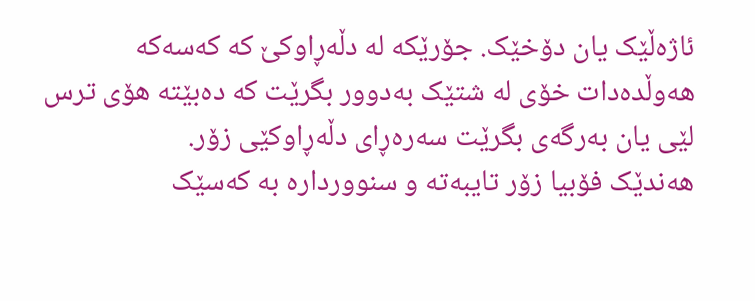ئاژەڵێک یان دۆخێک. جۆرێکە لە دڵەڕاوکێ کە کەسەکە هەوڵدەدات خۆی لە شتێک بەدوور بگرێت کە دەبێتە هۆی ترس لێی یان بەرگەی بگرێت سەرەڕای دڵەڕاوکێی زۆر.
هەندێک فۆبیا زۆر تایبەتە و سنووردارە بە کەسێک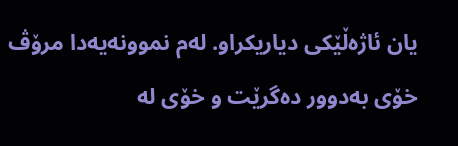یان ئاژەڵێکی دیاریکراو. لەم نموونەیەدا مرۆڤ خۆی بەدوور دەگرێت و خۆی لە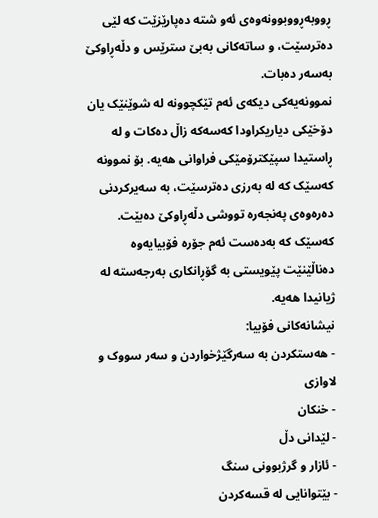ڕووبەڕووبوونەوەی ئەو شتە دەپارێزێت کە لێی دەترسێت، و ساتەکانی بەبێ سترێس و دڵەڕاوکێ بەسەر دەبات.
نموونەیەکی دیکەی ئەم تێکچوونە لە شوێنێک یان دۆخێکی دیاریکراودا کەسەکە زاڵ دەکات و لە ڕاستیدا سپێکترۆمێکی فراوانی هەیە. بۆ نموونە کەسێک کە لە بەرزی دەترسێت، بە سەیرکردنی دەرەوەی پەنجەرە تووشی دڵەڕاوکێ دەبێت. کەسێک کە بەدەست ئەم جۆرە فۆبیایەوە دەناڵێنێت پێویستی بە گۆڕانکاری بەرجەستە لە ژیانیدا هەیە.
نیشانەکانی فۆبیا:
- هەستکردن بە سەرگێژخواردن و سەر سووک و لاوازی
- خنکان
- لێدانی دڵ
- ئازار و گرژبوونی سنگ
- بێتوانایی لە قسەکردن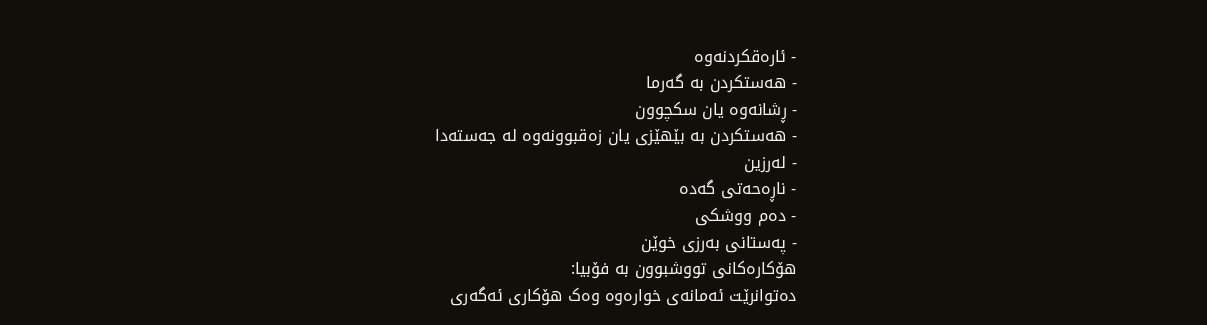- ئارەقکردنەوە
- هەستکردن بە گەرما
- ڕشانەوە یان سکچوون
- هەستکردن بە بێهێزی یان زەقبوونەوە لە جەستەدا
- لەرزین
- ناڕەحەتی گەدە
- دەم ووشكى
- پەستانی بەرزی خوێن
هۆکارەکانی تووشبوون بە فۆبیا:
دەتوانرێت ئەمانەی خوارەوە وەک هۆکاری ئەگەری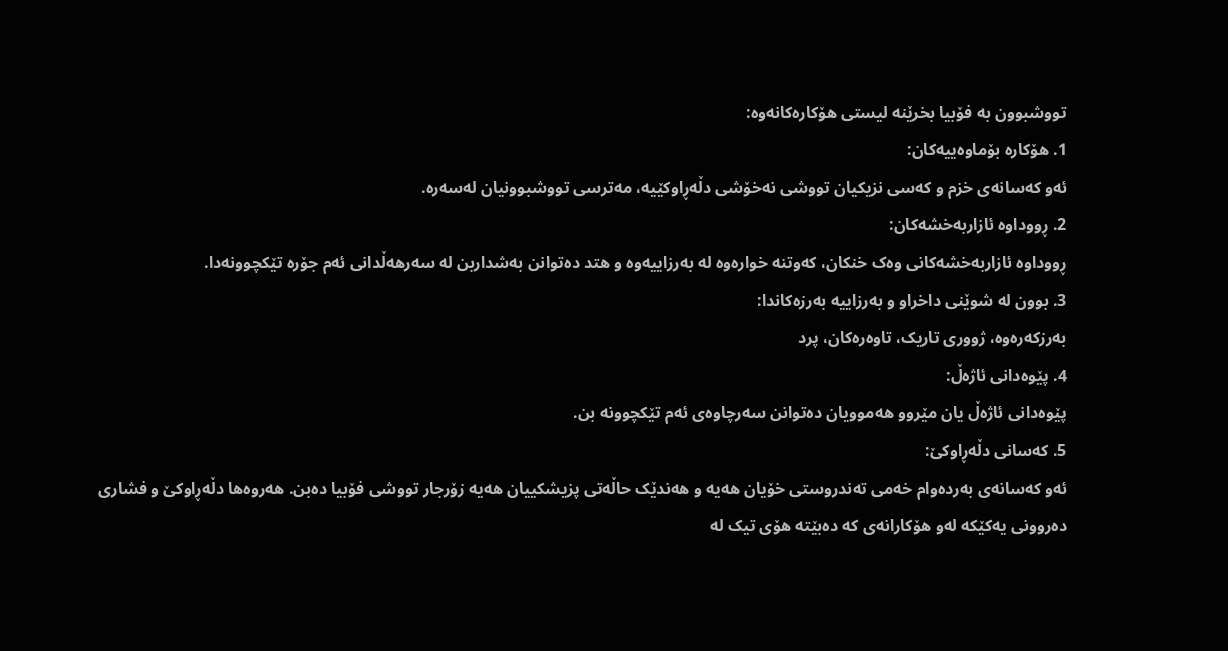تووشبوون بە فۆبیا بخرێنە لیستی هۆکارەکانەوە:
1. هۆکارە بۆماوەییەکان:
ئەو کەسانەی خزم و کەسی نزیکیان تووشی نەخۆشی دڵەڕاوکێیە، مەترسی تووشبوونیان لەسەرە.
2. ڕووداوە ئازاربەخشەکان:
ڕووداوە ئازاربەخشەکانی وەک خنکان، کەوتنە خوارەوە لە بەرزاییەوە و هتد دەتوانن بەشداربن لە سەرهەڵدانی ئەم جۆرە تێکچوونەدا.
3. بوون لە شوێنی داخراو و بەرزاییە بەرزەکاندا:
بەرزکەرەوە، ژووری تاریک، تاوەرەکان، پرد
4. پێوەدانی ئاژەڵ:
پێوەدانی ئاژەڵ یان مێروو هەموویان دەتوانن سەرچاوەی ئەم تێکچوونە بن.
5. کەسانی دڵەڕاوکێ:
ئەو کەسانەی بەردەوام خەمی تەندروستی خۆیان هەیە و هەندێک حاڵەتی پزیشکییان هەیە زۆرجار تووشی فۆبیا دەبن. هەروەها دڵەڕاوکێ و فشاری دەروونی یەکێکە لەو هۆکارانەی کە دەبێتە هۆی تیک لە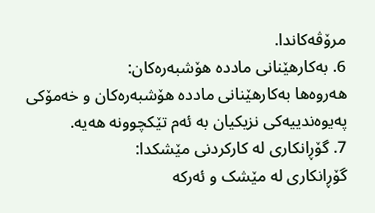مرۆڤەکاندا.
6. بەکارهێنانی ماددە هۆشبەرەکان:
هەروەها بەکارهێنانی ماددە هۆشبەرەکان و خەمۆکی پەیوەندییەکی نزیکیان بە ئەم تێکچوونە هەیە.
7. گۆڕانکاری لە کارکردنی مێشکدا:
گۆڕانکاری لە مێشک و ئەرکە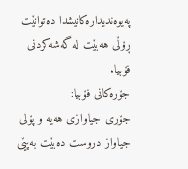پەیوەندیدارەکانیشدا دەتوانێت ڕۆڵی هەبێت لە گەشەکردنی فۆبیا.
جۆرەکانی فۆبیا:
جۆری جیاوازی هەیە و پۆلی جیاواز دروست دەبێت بەپێی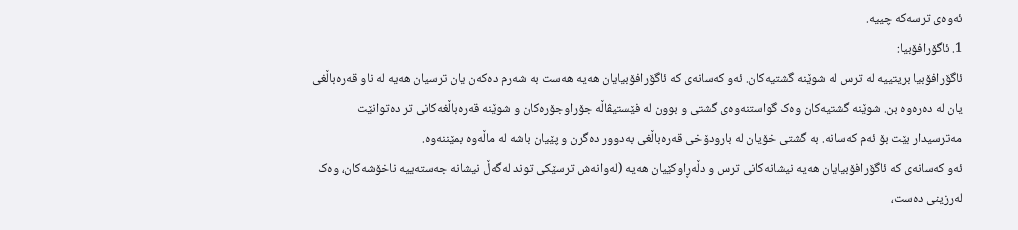ئەوەی ترسەکە چییە.
1. ئاگۆرافۆبیا:
ئاگۆرافۆبیا بریتییە لە ترس لە شوێنە گشتیەکان. ئەو کەسانەی کە ئاگۆرافۆبیایان هەیە هەست بە شەرم دەکەن یان ترسیان هەیە لە ناو قەرەباڵغی یان لە دەرەوە بن. شوێنە گشتیەکان وەک گواستنەوەی گشتی و بوون لە فێستیڤاڵە جۆراوجۆرەکان و شوێنە قەرەباڵغەکانی تر دەتوانێت مەترسیدار بێت بۆ ئەم کەسانە. بە گشتی خۆیان لە بارودۆخی قەرەباڵغی بەدوور دەگرن و پێیان باشە لە ماڵەوە بمێننەوە.
ئەو کەسانەی کە ئاگۆرافۆبیایان هەیە نیشانەکانی ترس و دڵەڕاوکێیان هەیە (لەوانەش ترسێکی توند لەگەڵ نیشانە جەستەییە ناخۆشەکان، وەک لەرزینی دەست،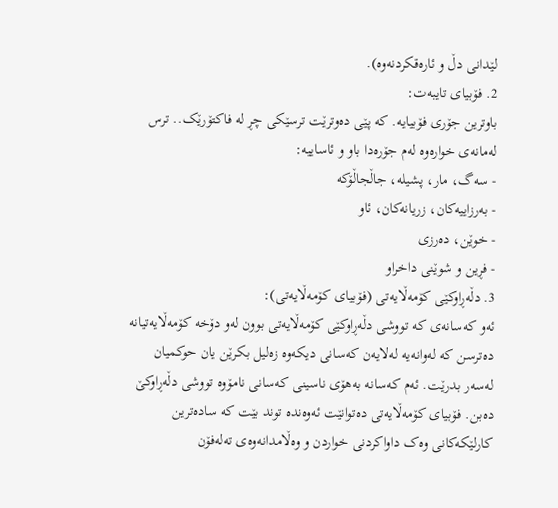لێدانی دڵ و ئارەقکردنەوە).
2. فۆبیای تایبەت:
باوترین جۆری فۆبیایە. کە پێی دەوترێت ترسێکی چڕ لە فاکتۆرێک.. ترس لەمانەی خوارەوە لەم جۆرەدا باو و ئاساییە:
- سەگ، مار، پشیلە، جاڵجاڵۆکە
- بەرزاییەکان، زریانەکان، ئاو
- خوێن، دەرزی
- فڕین و شوێنی داخراو
3. دڵەڕاوکێی کۆمەڵایەتی (فۆبیای کۆمەڵایەتی):
ئەو کەسانەی کە تووشی دڵەڕاوکێی کۆمەڵایەتی بوون لەو دۆخە کۆمەڵایەتیانە دەترسن کە لەوانەیە لەلایەن کەسانی دیکەوە زەلیل بکرێن یان حوکمیان لەسەر بدرێت. ئەم کەسانە بەهۆی ناسینی کەسانی نامۆوە تووشی دڵەڕاوکێ دەبن. فۆبیای کۆمەڵایەتی دەتوانێت ئەوەندە توند بێت کە سادەترین کارلێکەکانی وەک داواکردنی خواردن و وەڵامدانەوەی تەلەفۆن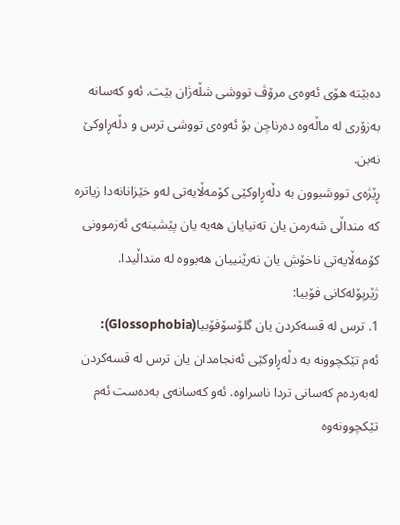دەبێتە هۆی ئەوەی مرۆڤ تووشی شڵەژان بێت. ئەو کەسانە بەزۆری لە ماڵەوە دەرناچن بۆ ئەوەی تووشی ترس و دڵەڕاوکێ نەبن.
ڕێژەی تووشبوون بە دڵەڕاوکێی کۆمەڵایەتی لەو خێزانانەدا زیاترە کە منداڵی شەرمن یان تەنیایان هەیە یان پێشینەی ئەزموونی کۆمەڵایەتی ناخۆش یان نەرێنییان هەبووە لە منداڵیدا.
ژێرپۆلەکانی فۆبیا:
1. ترس لە قسەکردن یان گلۆسۆفۆبیا(Glossophobia):
ئەم تێکچوونە بە دڵەڕاوکێی ئەنجامدان یان ترس لە قسەکردن لەبەردەم کەسانی تردا ناسراوە. ئەو کەسانەی بەدەست ئەم تێکچوونەوە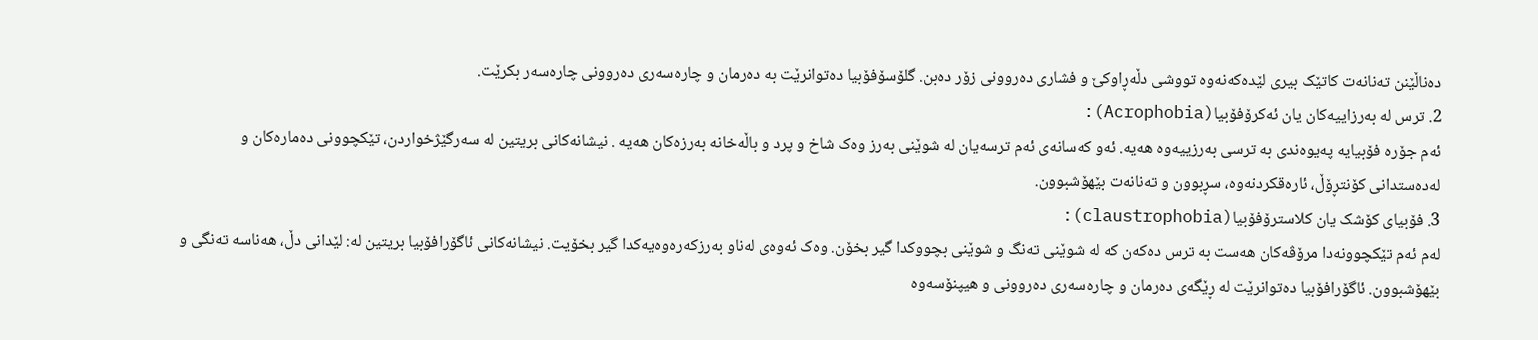دەناڵێنن تەنانەت کاتێک بیری لێدەکەنەوە تووشی دڵەڕاوکێ و فشاری دەروونی زۆر دەبن. گلۆسۆفۆبیا دەتوانرێت بە دەرمان و چارەسەری دەروونی چارەسەر بکرێت.
2. ترس لە بەرزاییەکان یان ئەکرۆفۆبیا(Acrophobia):
ئەم جۆرە فۆبیایە پەیوەندی بە ترسی بەرزییەوە هەیە. ئەو کەسانەی ئەم ترسەیان لە شوێنی بەرز وەک شاخ و پرد و باڵەخانە بەرزەکان هەیە . نیشانەکانی بریتین لە سەرگێژخواردن، تێکچوونی دەمارەکان و لەدەستدانی کۆنتڕۆڵ، ئارەقکردنەوە، سڕبوون و تەنانەت بێهۆشبوون.
3. فۆبیای کۆشک یان کلاسترۆفۆبیا(claustrophobia):
لەم ئەم تێکچوونەدا مرۆڤەکان هەست بە ترس دەکەن کە لە شوێنی تەنگ و شوێنی بچووکدا گیر بخۆن. وەک ئەوەی لەناو بەرزکەرەوەیەکدا گیر بخۆیت. نیشانەکانی ئاگۆرافۆبیا بریتین لە: لێدانی دڵ، هەناسە تەنگی و بێهۆشبوون. ئاگۆرافۆبیا دەتوانرێت لە ڕێگەی دەرمان و چارەسەری دەروونی و هیپنۆسەوە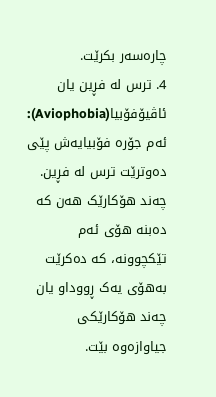چارەسەر بکرێت.
4. ترس لە فڕین یان ئاڤیۆفۆبیا(Aviophobia):
ئەم جۆرە فۆبیایەش پێی دەوترێت ترس لە فڕین. چەند هۆکارێک هەن کە دەبنە هۆی ئەم تێکچوونە، کە دەکرێت بەهۆی یەک ڕووداو یان چەند هۆکارێکی جیاوازەوە بێت.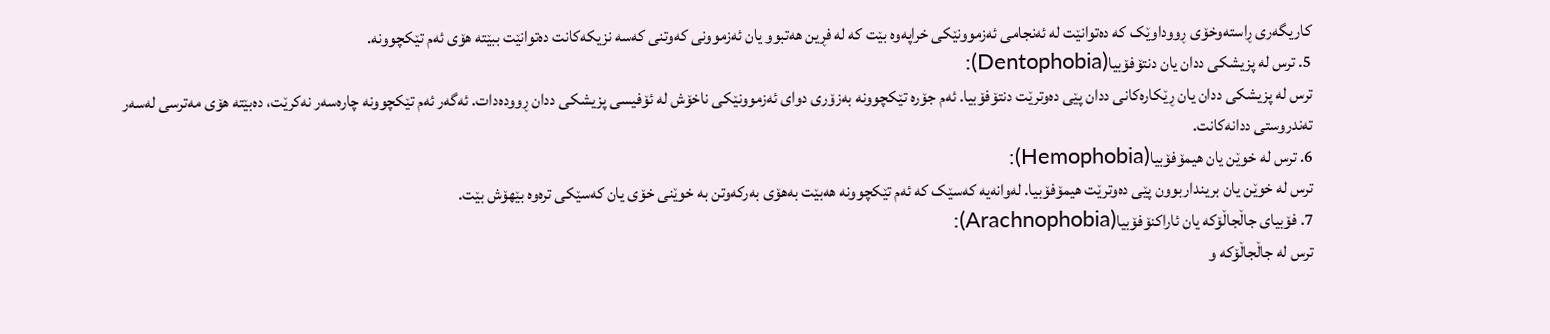کاریگەری ڕاستەوخۆی ڕووداوێک کە دەتوانێت لە ئەنجامی ئەزموونێکی خراپەوە بێت کە لە فڕین هەتبوو یان ئەزموونی کەوتنی کەسە نزیکەکانت دەتوانێت ببێتە هۆی ئەم تێکچوونە.
5. ترس لە پزیشکی ددان یان دنتۆفۆبیا(Dentophobia):
ترس لە پزیشکی ددان یان ڕێکارەکانی ددان پێی دەوترێت دنتۆفۆبیا. ئەم جۆرە تێکچوونە بەزۆری دوای ئەزموونێکی ناخۆش لە ئۆفیسی پزیشکی ددان ڕوودەدات. ئەگەر ئەم تێکچوونە چارەسەر نەکرێت، دەبێتە هۆی مەترسی لەسەر تەندروستی ددانەکانت.
6. ترس لە خوێن یان هیمۆفۆبیا(Hemophobia):
ترس لە خوێن یان برینداربوون پێی دەوترێت هیمۆفۆبیا. لەوانەیە کەسێک کە ئەم تێکچوونە هەبێت بەهۆی بەرکەوتن بە خوێنی خۆی یان کەسێکی ترەوە بێهۆش بێت.
7. فۆبیای جاڵجاڵۆکە یان ئاراکنۆفۆبیا(Arachnophobia):
ترس لە جاڵجاڵۆکە و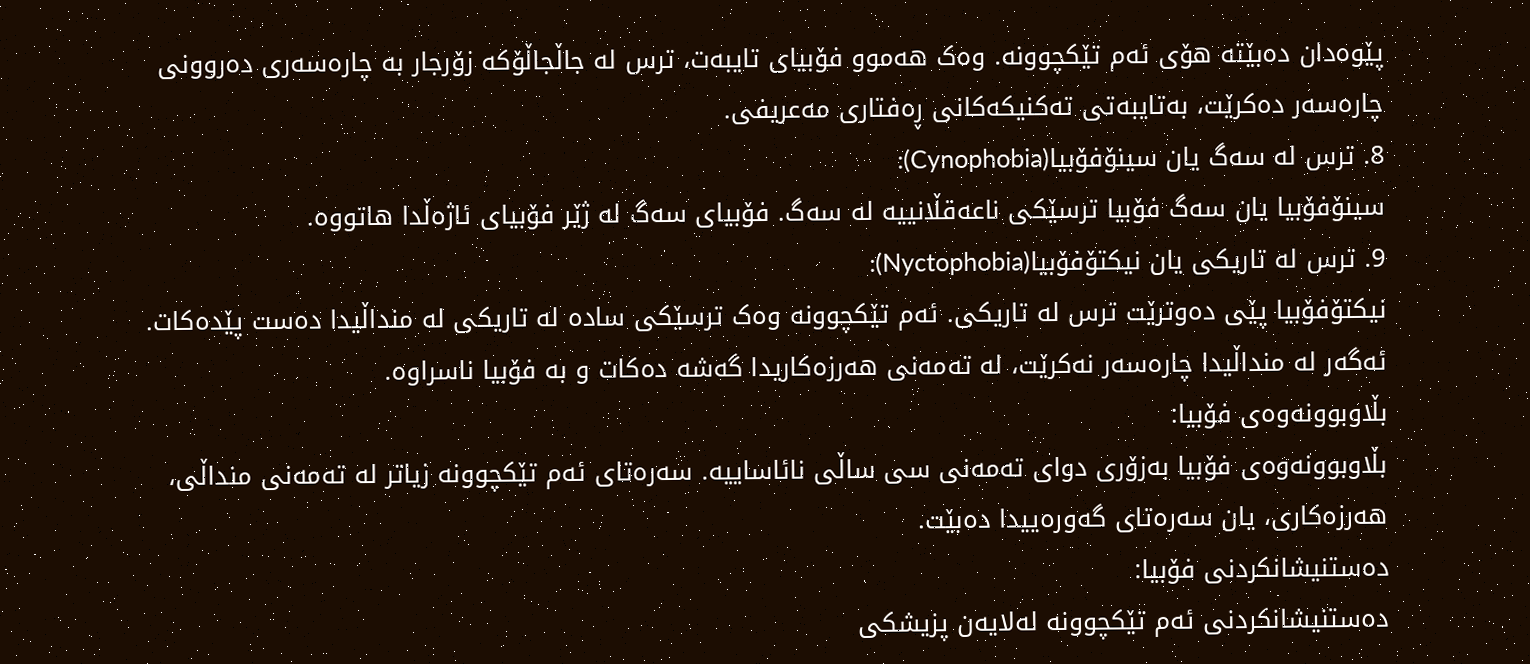پێوەدان دەبێتە هۆی ئەم تێکچوونە. وەک هەموو فۆبیای تایبەت، ترس لە جاڵجاڵۆکە زۆرجار بە چارەسەری دەروونی چارەسەر دەکرێت، بەتایبەتی تەکنیکەکانی ڕەفتاری مەعریفی.
8. ترس لە سەگ یان سینۆفۆبیا(Cynophobia):
سینۆفۆبیا یان سەگ فۆبیا ترسێکی ناعەقڵانییە لە سەگ. فۆبیای سەگ لە ژێر فۆبیای ئاژەڵدا هاتووە.
9. ترس لە تاریکی یان نیکتۆفۆبیا(Nyctophobia):
نیکتۆفۆبیا پێی دەوترێت ترس لە تاریکی. ئەم تێکچوونە وەک ترسێکی سادە لە تاریکی لە منداڵیدا دەست پێدەکات. ئەگەر لە منداڵیدا چارەسەر نەکرێت، لە تەمەنی هەرزەکاریدا گەشە دەکات و بە فۆبیا ناسراوە.
بڵاوبوونەوەی فۆبیا:
بڵاوبوونەوەی فۆبیا بەزۆری دوای تەمەنی سی ساڵی نائاساییە. سەرەتای ئەم تێکچوونە زیاتر لە تەمەنی منداڵی، هەرزەکاری، یان سەرەتای گەورەییدا دەبێت.
دەستنیشانکردنی فۆبیا:
دەستنیشانکردنی ئەم تێکچوونە لەلایەن پزیشکی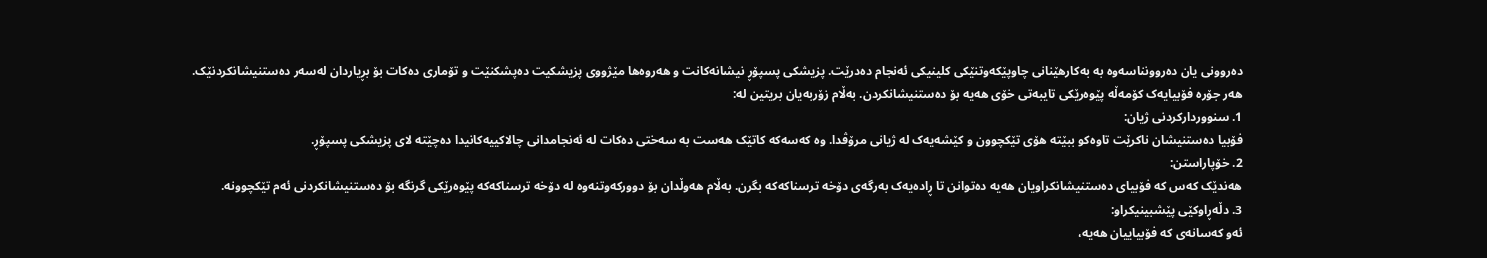دەروونی یان دەروونناسەوە بە بەکارهێنانی چاوپێکەوتنێکی کلینیکی ئەنجام دەدرێت. پزیشکی پسپۆڕ نیشانەکانت و هەروەها مێژووی پزیشکیت دەپشکنێت و تۆماری دەکات بۆ بڕیاردان لەسەر دەستنیشانکردنێک.
هەر جۆرە فۆبیایەک کۆمەڵە پێوەرێکی تایبەتی خۆی هەیە بۆ دەستنیشانکردن. بەڵام زۆربەیان بریتین لە:
1. سنووردارکردنی ژیان:
فۆبیا دەستنیشان ناکرێت تاوەکو ببێتە هۆی تێکچوون و کێشەیەک لە ژیانی مرۆڤدا. وە کەسەکە کاتێک هەست بە سەختی دەکات لە ئەنجامدانی چالاکییەکانیدا دەچێتە لای پزیشکی پسپۆڕ.
2. خۆپاراستن:
هەندێک کەس کە فۆبیای دەستنیشانکراویان هەیە دەتوانن تا ڕادەیەک بەرگەی دۆخە ترسناکەکە بگرن. بەڵام هەوڵدان بۆ دوورکەوتنەوە لە دۆخە ترسناکەکە پێوەرێکی گرنگە بۆ دەستنیشانکردنی ئەم تێکچوونە.
3. دڵەڕاوکێی پێشبینیکراو:
ئەو کەسانەی کە فۆبیاییان هەیە،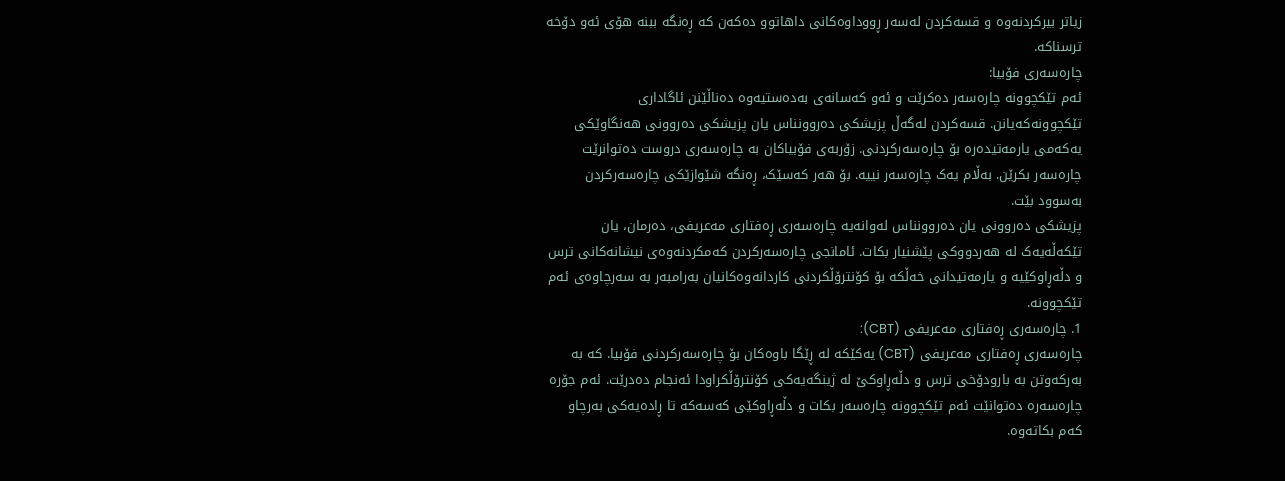زیاتر بیرکردنەوە و قسەکردن لەسەر ڕووداوەکانی داهاتوو دەکەن کە ڕەنگە ببنە هۆی ئەو دۆخە ترسناکە.
چارەسەری فۆبیا:
ئەم تێکچوونە چارەسەر دەکرێت و ئەو کەسانەی بەدەستیەوە دەناڵێنن ئاگاداری تێکچوونەکەیانن. قسەکردن لەگەڵ پزیشکی دەروونناس یان پزیشکی دەروونی هەنگاوێکی یەکەمی یارمەتیدەرە بۆ چارەسەرکردنی. زۆربەی فۆبیاکان بە چارەسەری دروست دەتوانرێت چارەسەر بکرێن. بەڵام یەک چارەسەر نییە. بۆ هەر کەسێک، ڕەنگە شێوازێکی چارەسەرکردن بەسوود بێت.
پزیشکی دەروونی یان دەروونناس لەوانەیە چارەسەری ڕەفتاری مەعریفی، دەرمان، یان تێکەڵەیەک لە هەردووکی پێشنیار بکات. ئامانجی چارەسەرکردن کەمکردنەوەی نیشانەکانی ترس و دڵەڕاوکێیە و یارمەتیدانی خەڵکە بۆ کۆنترۆڵکردنی کاردانەوەکانیان بەرامبەر بە سەرچاوەی ئەم تێکچوونە.
1. چارەسەری ڕەفتاری مەعریفی (CBT):
چارەسەری ڕەفتاری مەعریفی (CBT) یەکێکە لە ڕێگا باوەکان بۆ چارەسەرکردنی فۆبیا. کە بە بەرکەوتن بە بارودۆخی ترس و دڵەڕاوکێ لە ژینگەیەکی کۆنترۆڵکراودا ئەنجام دەدرێت. ئەم جۆرە چارەسەرە دەتوانێت ئەم تێکچوونە چارەسەر بکات و دڵەڕاوکێی کەسەکە تا ڕادەیەکی بەرچاو کەم بکاتەوە.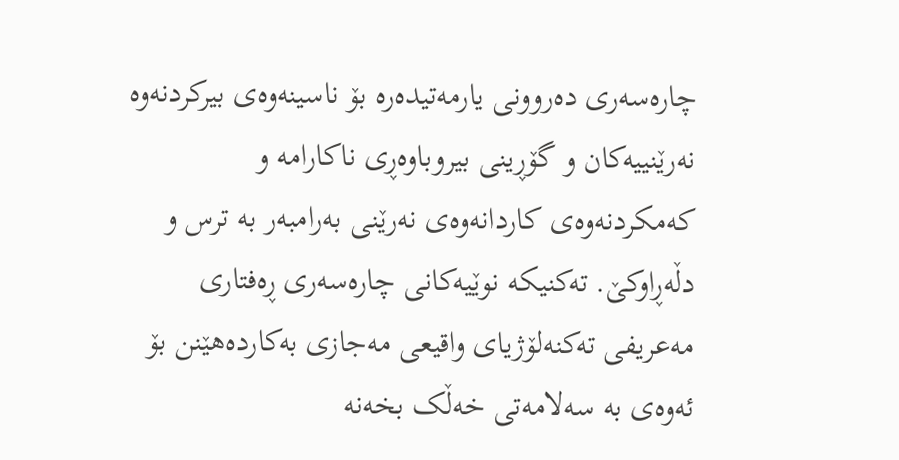چارەسەری دەروونی یارمەتیدەرە بۆ ناسینەوەی بیرکردنەوە نەرێنییەکان و گۆڕینی بیروباوەڕی ناکارامە و کەمکردنەوەی کاردانەوەی نەرێنی بەرامبەر بە ترس و دڵەڕاوکێ. تەکنیکە نوێیەکانی چارەسەری ڕەفتاری مەعریفی تەکنەلۆژیای واقیعی مەجازی بەکاردەهێنن بۆ ئەوەی بە سەلامەتی خەڵک بخەنە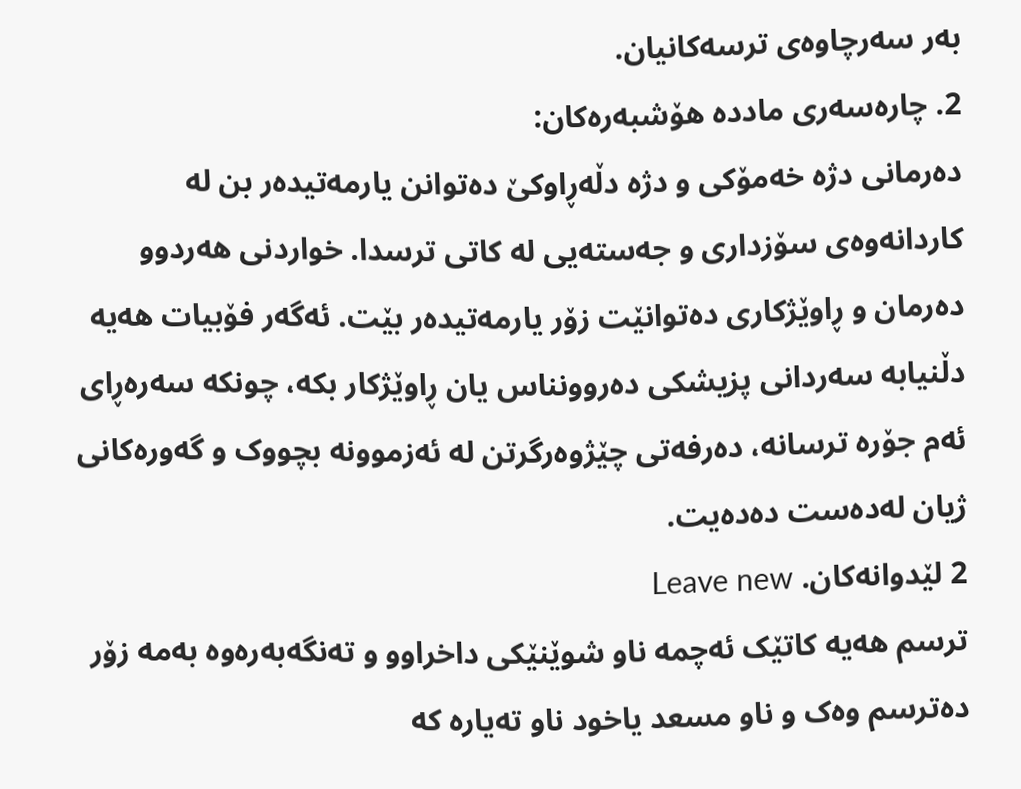بەر سەرچاوەی ترسەکانیان.
2. چارەسەری ماددە هۆشبەرەکان:
دەرمانی دژە خەمۆکی و دژە دڵەڕاوکێ دەتوانن یارمەتیدەر بن لە کاردانەوەی سۆزداری و جەستەیی لە کاتی ترسدا. خواردنی هەردوو دەرمان و ڕاوێژکاری دەتوانێت زۆر یارمەتیدەر بێت. ئەگەر فۆبیات هەیە دڵنیابە سەردانی پزیشکی دەروونناس یان ڕاوێژکار بکە، چونکە سەرەڕای ئەم جۆرە ترسانە، دەرفەتی چێژوەرگرتن لە ئەزموونە بچووک و گەورەکانی ژیان لەدەست دەدەیت.
2 لێدوانەکان. Leave new
ترسم ھەیە کاتێک ئەچمە ناو شوێنێکی داخراوو و تەنگەبەرەوە بەمە زۆر دەترسم وەک و ناو مسعد یاخود ناو تەیارە کە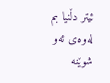ئیتر دڵنیا بم لەوەی ئەو شوێنە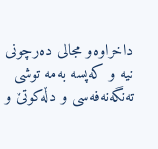داخراوەو مجالی دەرچونی نیە و کەپسە بەمە توشی تەنگەنەفەسی و دڵەکوتێ و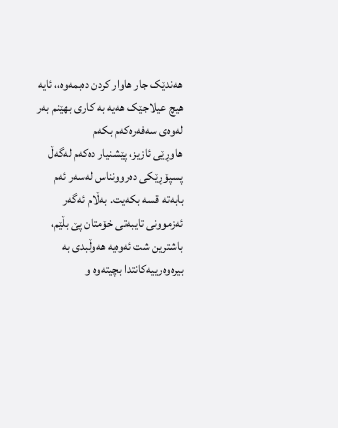ھەندێک جار ھاوار کردن دەبمەوە،، ئایە ھیچ عیلاجێک ھەیە بە کاری بھێنم بەر لەوەی سەفەرەکەم بکەم
هاوڕێی ئازیز، پێشنیار دەکەم لەگەڵ پسپۆڕێکی دەروونناس لەسەر ئەم بابەتە قسە بکەیت. بەڵام ئەگەر ئەزموونی تایبەتی خۆمتان پێ بڵێم، باشترین شت ئەوەیە هەوڵبدی بە بیرەوەرییەکانتدا بچیتەوە و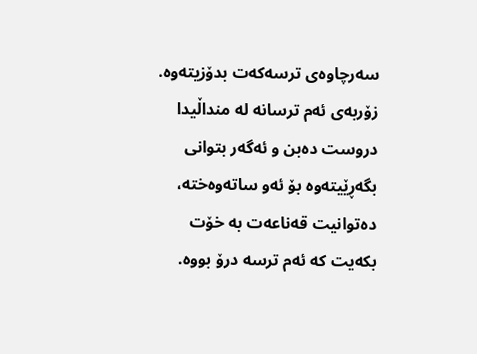سەرچاوەی ترسەکەت بدۆزیتەوە. زۆربەی ئەم ترسانە لە منداڵیدا دروست دەبن و ئەگەر بتوانی بگەڕێیتەوە بۆ ئەو ساتەوەختە، دەتوانیت قەناعەت بە خۆت بکەیت کە ئەم ترسە درۆ بووە.